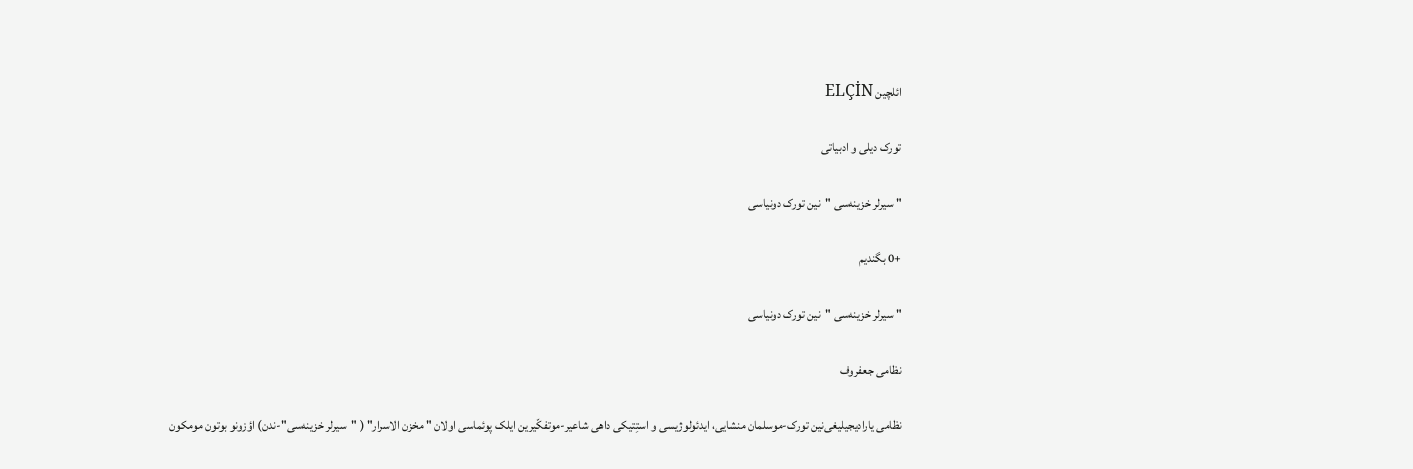ائلچین ELÇİN

تورک دیلی و ادبیاتی

" سیرلر خزینه‌سی "نین تورک دونیاسی

+0 بگندیم

" سیرلر خزینه‌سی "نین تورک دونیاسی

نظامی جعفروف

نظامی یارادیجیلیغی‌نین تورک-موسلمان منشایی، ایدئولوژیسی و استِتیکی داهی شاعیر-موتفکّیرین ایلک پوئماسی اولان " مخزن الاسرار" ( "سیرلر خزینه‌سی"-ندن) اؤزونو بوتون مومکون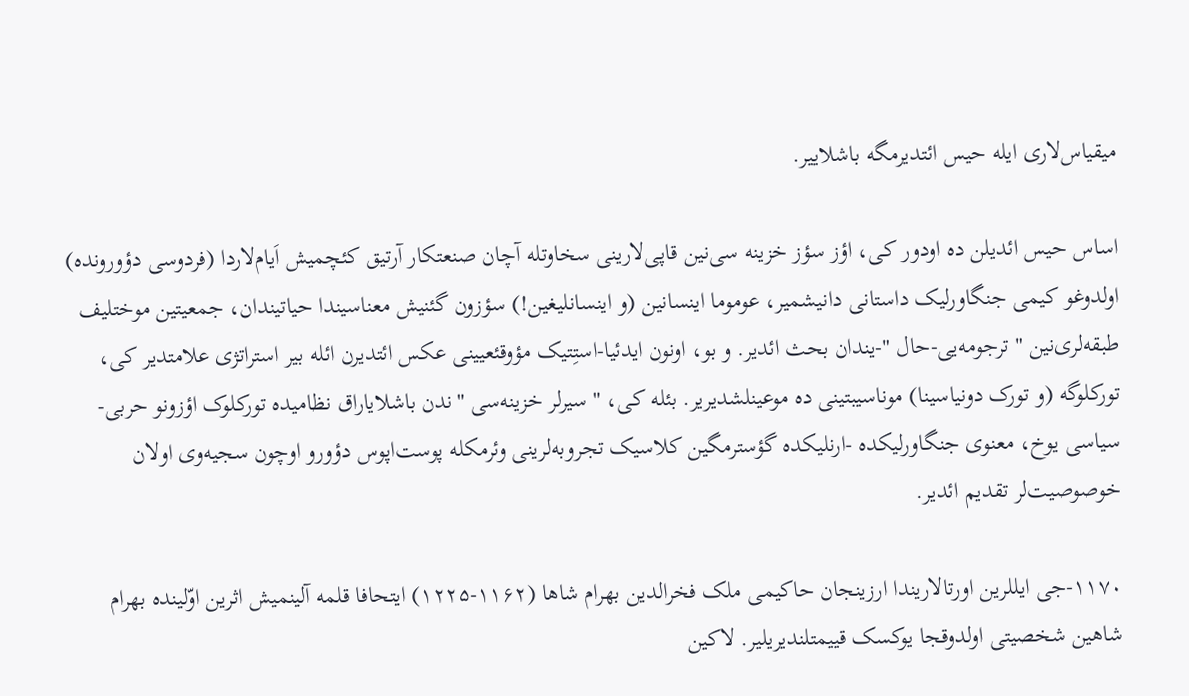میقیاس‌لاری ایله حیس ائتدیرمگه باشلاییر.

اساس حیس ائدیلن ده اودور کی، اؤز سؤز خزینه سی‌نین قاپی‌لارینی سخاوتله آچان صنعتکار آرتیق کئچمیش اَیام‌لاردا (فردوسی دؤورونده) اولدوغو کیمی جنگاورلیک داستانی دانیشمیر، عوموما اینسانین (و اینسانلیغین!) سؤزون گئنیش معناسیندا حیاتیندان، جمعیتین موختلیف طبقه‌لری‌نین " ترجومه‌یی-حال "-یندان بحث ائدیر. و بو، اونون ایدئیا-استِتیک مؤوقئعیینی عکس ائتدیرن ائله بیر استراتژی علامتدیر کی، تورکلوگه (و تورک دونیاسینا) موناسیبتینی ده موعینلشدیریر. بئله کی، " سیرلر خزینه‌سی "ندن باشلایاراق نظامیده تورکلوک اؤزونو حربی-سیاسی یوخ، معنوی جنگاورلیکده -ارنلیکده گؤسترمگین کلاسیک تجروبه‌لرینی وئرمکله پوست‌اپوس دؤورو اوچون سجیه‌وی اولان خوصوصیت‌لر تقدیم ائدیر.

۱۱۷۰-جی ایللرین اورتالاریندا ارزینجان حاکیمی ملک فخرالدین بهرام شاها (۱۱۶۲-۱۲۲۵) ایتحافا قلمه آلینمیش اثرین اوّلینده بهرام شاهین شخصیتی اولدوقجا یوکسک قییمتلندیریلیر. لاکین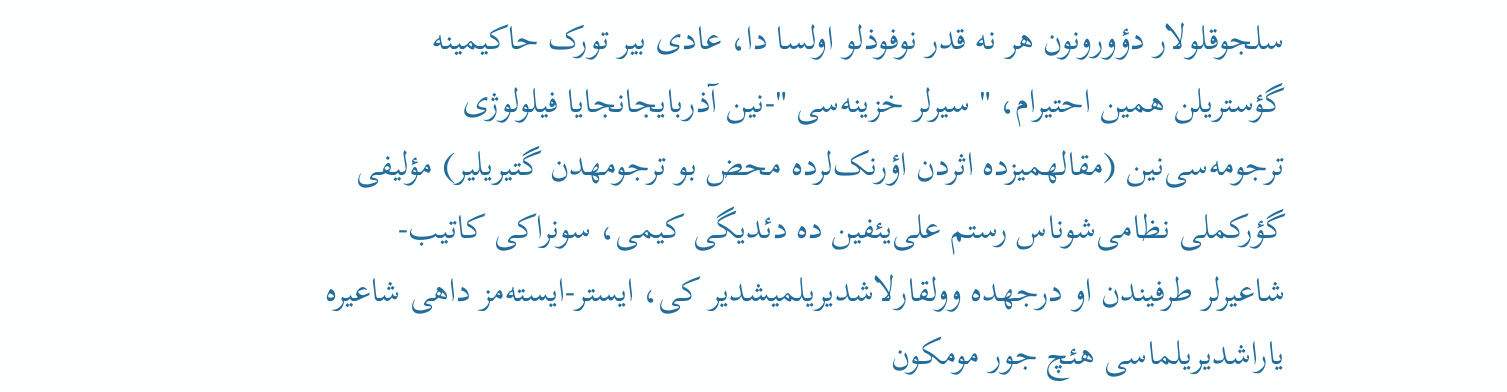سلجوقلولار دؤورونون هر نه قدر نوفوذلو اولسا دا، عادی بیر تورک حاکیمینه گؤستریلن همین احتیرام، " سیرلر خزینه‌سی "-نین آذربایجانجایا فیلولوژی ترجومه‌سی‌نین (مقالهمیزده اثردن اؤرنک‌لرده محض بو ترجومهدن گتیریلیر) مؤلیفی گؤرکملی نظامی‌شوناس رستم علی‌یئفین ده دئدیگی کیمی، سونراکی کاتیب-شاعیرلر طرفیندن او درجهده وولقارلاشدیریلمیشدیر کی، ایستر-ایسته‌مز داهی شاعیره یاراشدیریلماسی هئچ جور مومکون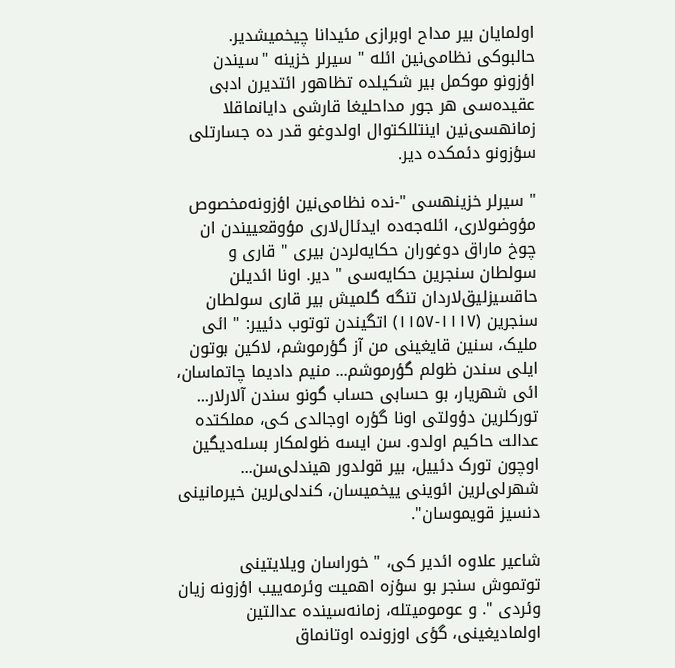اولمایان بیر مداح اوبرازی مئیدانا چیخمیشدیر. حالبوکی نظامی‌نین ائله " سیرلر خزینه "سیندن اؤزونو موکمل بیر شکیلده تظاهور ائتدیرن ادبی عقیده‌سی هر جور مداحلیغا قارشی دایانماقلا زمانهسی‌نین اینتللکتوال اولدوغو قدر ده جسارتلی سؤزونو دئمکده دیر.

" سیرلر خزینهسی "-نده نظامی‌نین اؤزونه‌مخصوص مؤوضولاری، ائله‌جه‌ده ایدئال‌لاری مؤوقعییندن ان چوخ ماراق دوغوران حکایه‌لردن بیری " قاری و سولطان سنجرین حکایه‌سی " دیر. اونا ائدیلن حاقسیزلیق‌لاردان تنگه گلمیش بیر قاری سولطان سنجرین (۱۱۱۷-۱۱۵۷) اتگیندن توتوب دئییر: " ائی ملیک، سنین قایغینی من آز گؤرموشم، لاکین بوتون ایلی سندن ظولم گؤرموشم... منیم دادیما چاتماسان، ائی شهریار، بو حسابی حساب گونو سندن آلارلار... تورکلرین دؤولتی اونا گؤره اوجالدی کی، مملکتده عدالت حاکیم اولدو. سن ایسه ظولمکار بسله‌دیگین اوچون تورک دئییل، بیر قولدور هیندلی‌سن... شهرلی‌لرین ائوینی ییخمیسان، کندلی‌لرین خیرمانینی دنسیز قویموسان‌".

شاعیر علاوه ائدیر کی، " خوراسان ویلایتینی توتموش سنجر بو سؤزه اهمیت وئرمه‌ییب اؤزونه زیان وئردی ". و عومومیتله، زمانه‌سینده عدالتین اولمادیغینی، گؤی اوزونده اوتانماق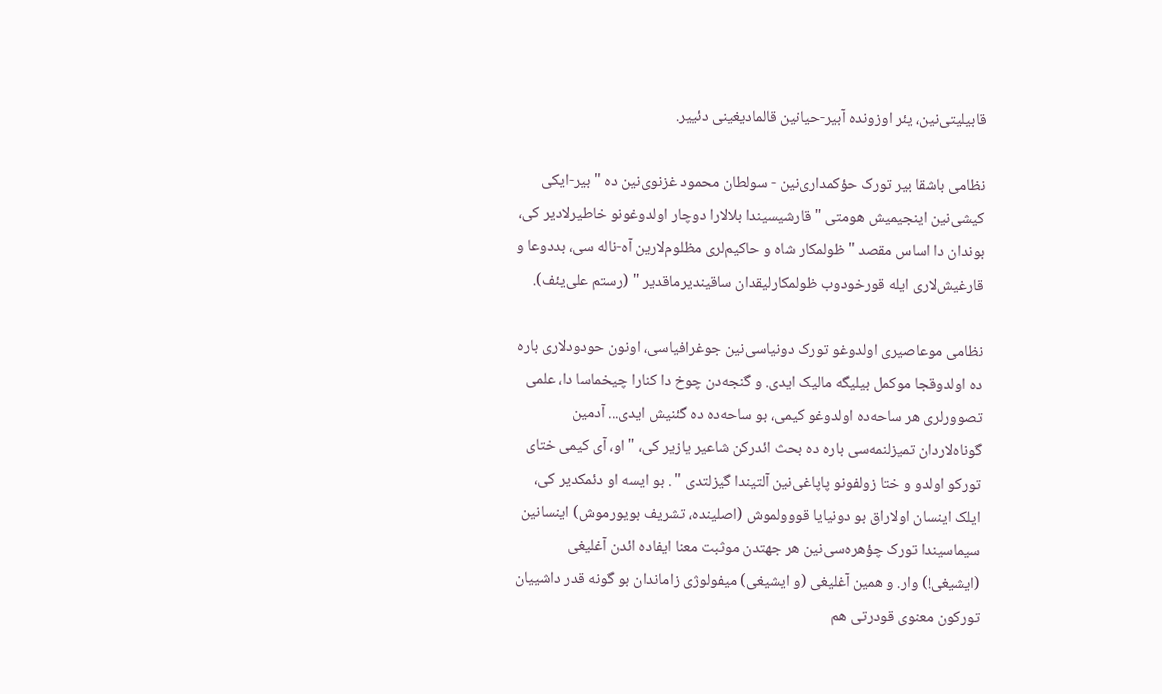قابیلیتی‌نین، یئر اوزونده آبیر-حیانین قالمادیغینی دئییر.

نظامی باشقا بیر تورک حؤکمداری‌نین - سولطان محمود غزنوی‌نین ده " بیر-ایکی کیشی‌نین اینجیمیش هومتی " قارشیسیندا بلالارا دوچار اولدوغونو خاطیرلادیر کی، بوندان دا اساس مقصد " ظولمکار شاه و حاکیم‌لری مظلوم‌لارین آه-ناله سی، بددوعا و قارغیش‌لاری ایله قورخودوب ظولمکارلیقدان ساقیندیرماقدیر " (رستم علی‌یئف).

نظامی موعاصیری اولدوغو تورک دونیاسی‌نین جوغرافیاسی، اونون حودودلاری باره ده اولدوقجا موکمل بیلیگه مالیک ایدی. و گنجه‌دن چوخ دا کنارا چیخماسا دا، علمی تصوورلری هر ساحه‌ده اولدوغو کیمی، بو ساحه‌ده ده گئنیش ایدی... آدمین گوناه‌لاردان تمیزلنمه‌سی باره ده بحث ائدرکن شاعیر یازیر کی، " او، آی کیمی ختای تورکو اولدو و ختا زولفونو پاپاغی‌نین آلتیندا گیزلتدی " . بو ایسه او دئمکدیر کی، ایلک اینسان اولاراق بو دونیایا قووولموش (اصلینده، تشریف بویورموش) اینسانین سیماسیندا تورک چؤهره‌سی‌نین هر جهتدن موثبت معنا ایفاده ائدن آغلیغی (ایشیغی!) وار. و همین آغلیغی (و ایشیغی) میفولوژی زاماندان بو گونه قدر داشییان تورکون معنوی قودرتی هم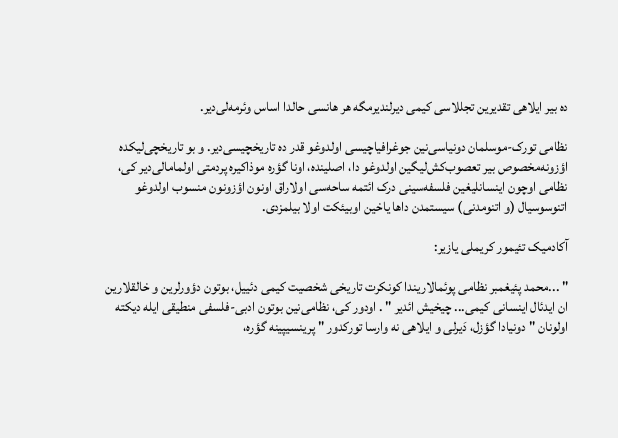ده بیر ایلاهی تقدیرین تجللاسی کیمی دیرلندیرمگه هر هانسی حالدا اساس وئرمه‌لی‌دیر.

نظامی تورک-موسلمان دونیاسی‌نین جوغرافیاچیسی اولدوغو قدر ده تاریخچیسی‌دیر. و بو تاریخچی‌لیکده اؤزونه‌مخصوص بیر تعصوب‌کش‌لیگین اولدوغو دا، اصلینده، اونا گؤره موذاکیره پردمتی اولمامالی‌دیر کی، نظامی اوچون اینسانلیغین فلسفه‌سینی درک ائتمه ساحه‌سی اولاراق اونون اؤزونون منسوب اولدوغو اتنوسوسیال (و اتنومدنی) سیستمدن داها یاخین اوبیئکت اولا بیلمزدی.

آکادمیک تئیمور کریملی یازیر:

" ...محمد پئیغمبر نظامی پوئمالاریندا کونکرت تاریخی شخصیت کیمی دئییل، بوتون دؤورلرین و خالقلارین ان ایدئال اینسانی کیمی... چیخیش ائدیر " . اودور کی، نظامی‌نین بوتون ادبی-فلسفی منطیقی ایله دیکته اولونان " دونیادا گؤزل، دَیرلی و ایلاهی نه وارسا تورکدور " پرینسیپینه گؤره،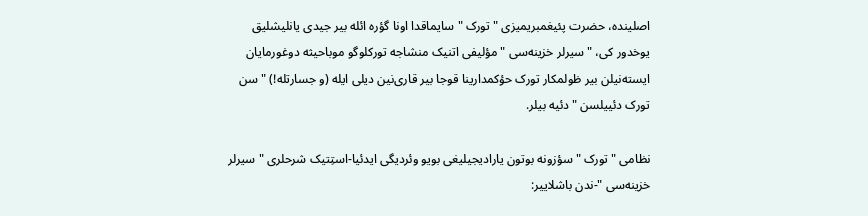اصلینده، حضرت پئیغمبریمیزی " تورک " سایماقدا اونا گؤره ائله بیر جیدی یانلیشلیق یوخدور کی، " سیرلر خزینه‌سی " مؤلیفی اتنیک منشاجه تورکلوگو موباحیثه دوغورمایان ایسته‌نیلن بیر ظولمکار تورک حؤکمدارینا قوجا بیر قاری‌نین دیلی ایله (و جسارتله!) " سن تورک دئییلسن " دئیه بیلر.

نظامی " تورک " سؤزونه بوتون یارادیجیلیغی بویو وئردیگی ایدئیا-استِتیک شرحلری " سیرلر خزینه‌سی "-ندن باشلاییر: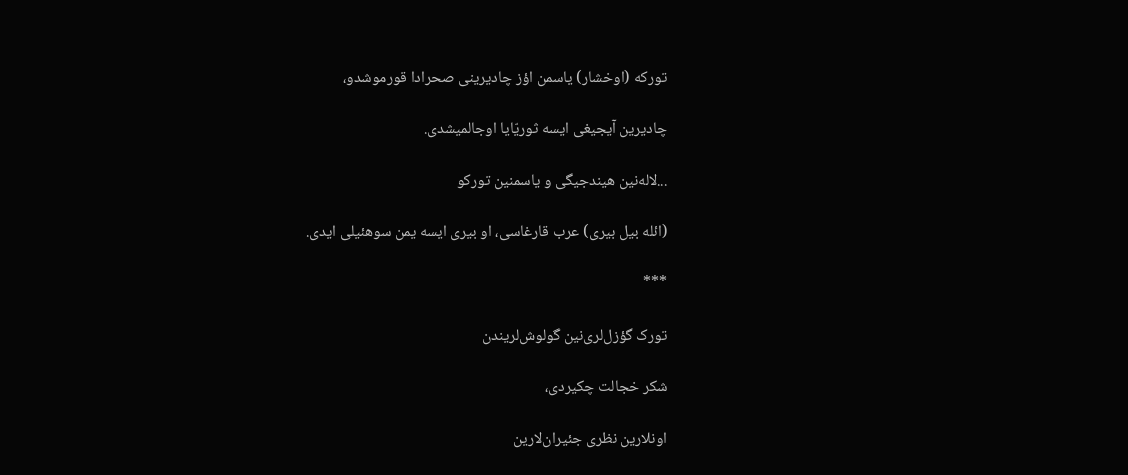تورکه (اوخشار) یاسمن اؤز چادیرینی صحرادا قورموشدو،

چادیرین آیجیغی ایسه ثوریّایا اوجالمیشدی.

...لاله‌نین هیندجیگی و یاسمنین تورکو

(ائله بیل بیری) عرب قارغاسی، او بیری ایسه یمن سوهئیلی ایدی.

***

تورک گؤزل‌لری‌نین گولوش‌لریندن

شکر خجالت چکیردی،

اونلارین نظری جئیران‌لارین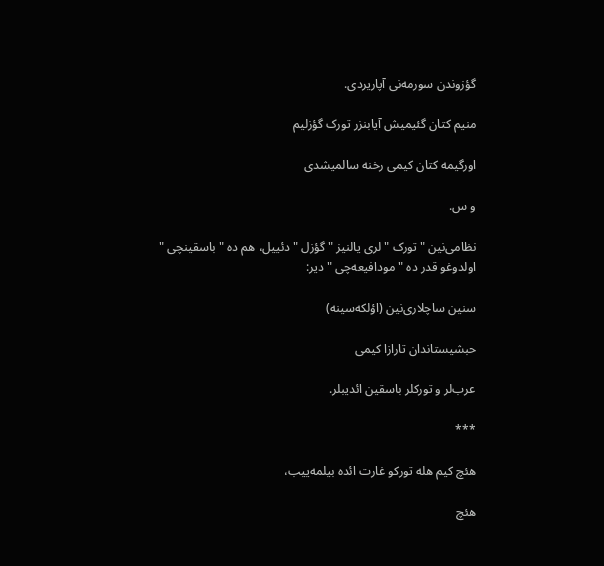گؤزوندن سورمه‌نی آپاریردی.

منیم کتان گئیمیش آیابنزر تورک گؤز‌لیم

اورگیمه کتان کیمی رخنه سالمیشدی

و س.

نظامی‌نین " تورک "لری یالنیز " گؤزل " دئییل، هم ده " باسقینچی " اولدوغو قدر ده " مودافیعه‌چی " دیر:

سنین ساچلاری‌نین (اؤلکه‌سینه)

حبشیستاندان تارازا کیمی

عرب‌لر و تورکلر باسقین ائدیبلر.

***

هئچ کیم هله تورکو غارت ائده بیلمه‌ییب،

هئچ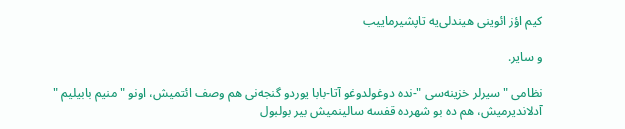کیم اؤز ائوینی هیندلی‌یه تاپشیرماییب

و سایر.

نظامی " سیرلر خزینه‌سی "-نده دوغولدوغو آتا-بابا یوردو گنجه‌نی هم وصف ائتمیش، اونو " منیم بابیلیم " آدلاندیرمیش، هم ده بو شهرده قفسه سالینمیش بیر بولبول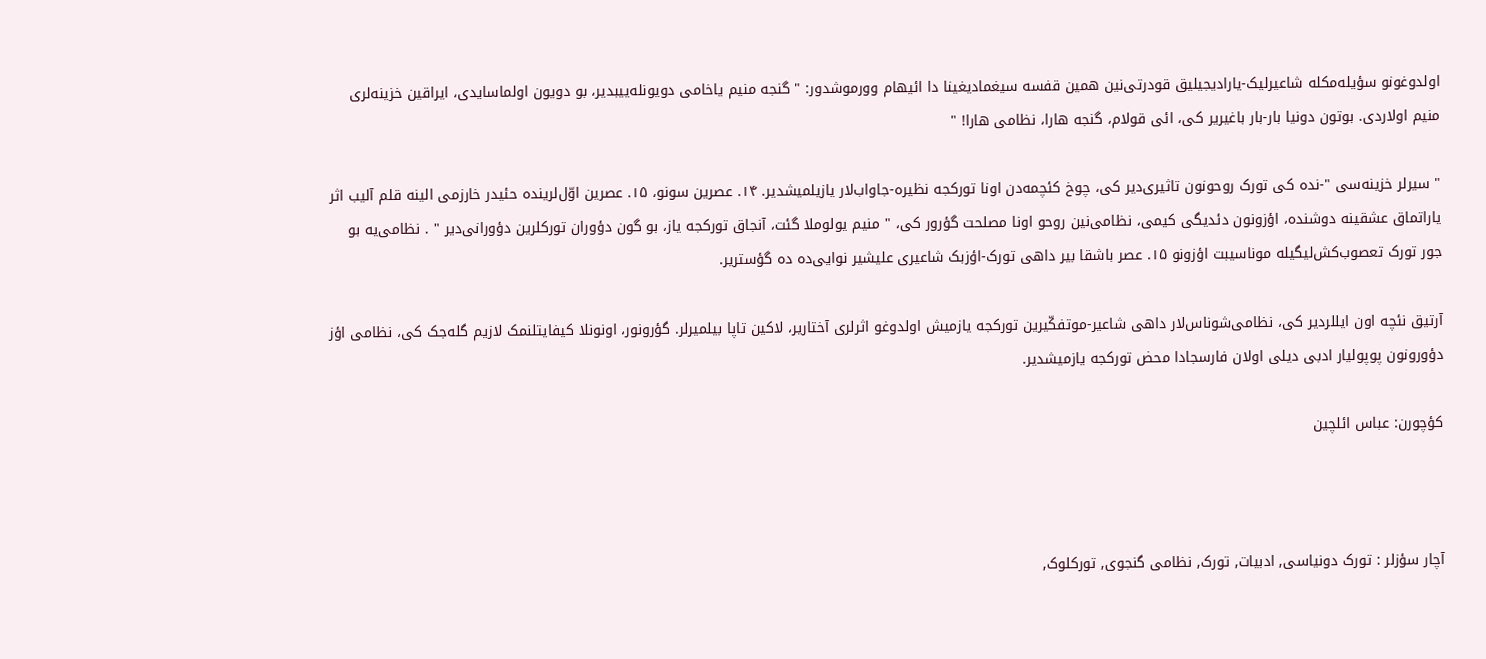اولدوغونو سؤیله‌مکله شاعیرلیک-یارادیجیلیق قودرتی‌نین همین قفسه سیغمادیغینا دا ائیهام وورموشدور: " گنجه منیم یاخامی دویونله‌ییبدیر، بو دویون اولماسایدی، ایراقین خزینه‌لری منیم اولاردی. بوتون دونیا بار-بار باغیریر کی، ائی قولام، گنجه هارا، نظامی هارا! "

" سیرلر خزینه‌سی "-نده کی تورک روحونون تاثیری‌دیر کی، چوخ کئچمه‌دن اونا تورکجه نظیره-جاواب‌لار یازیلمیشدیر. ۱۴. عصرین سونو، ۱۵. عصرین اوّل‌لرینده حئیدر خارزمی الینه قلم آلیب اثر یاراتماق عشقینه دوشنده، اؤزونون دئدیگی کیمی، نظامی‌نین روحو اونا مصلحت گؤرور کی، " منیم یولوملا گئت، آنجاق تورکجه یاز، بو گون دؤوران تورکلرین دؤورانی‌دیر " . نظامی‌یه بو جور تورک تعصوب‌کش‌لیگیله موناسیبت اؤزونو ۱۵. عصر باشقا بیر داهی تورک-اؤزبک شاعیری علیشیر نوایی‌ده ده گؤستریر.

آرتیق نئچه اون ایللردیر کی، نظامی‌شوناس‌لار داهی شاعیر-موتفکّیرین تورکجه یازمیش اولدوغو اثرلری آختاریر، لاکین تاپا بیلمیرلر. گؤرونور، اونونلا کیفایتلنمک لازیم گله‌جک کی، نظامی اؤز دؤورونون پوپولیار ادبی دیلی اولان فارسجادا محض تورکجه یازمیشدیر.

کؤچورن: عباس ائلچین



آچار سؤزلر : تورک دونیاسی, ادبیات, تورک, نظامی گنجوی, تورکلوک,